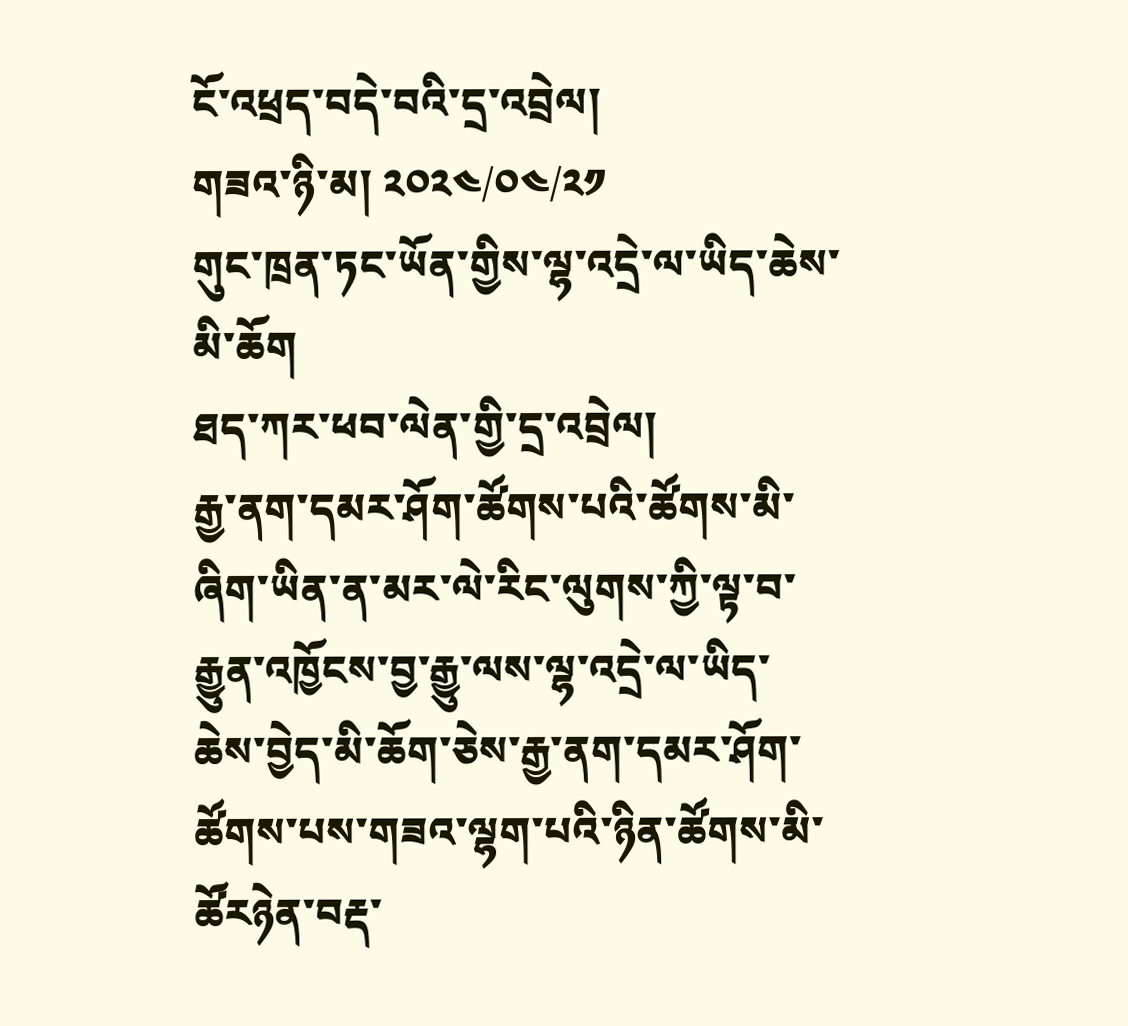ངོ་འཕྲད་བདེ་བའི་དྲ་འབྲེལ།
གཟའ་ཉི་མ། ༢༠༢༤/༠༤/༢༡
གུང་ཁྲན་ཏང་ཡོན་གྱིས་ལྷ་འདྲེ་ལ་ཡིད་ཆེས་མི་ཆོག
ཐད་ཀར་ཕབ་ལེན་གྱི་དྲ་འབྲེལ།
རྒྱ་ནག་དམར་ཤོག་ཚོགས་པའི་ཚོགས་མི་ཞིག་ཡིན་ན་མར་ལེ་རིང་ལུགས་ཀྱི་ལྟ་བ་རྒྱུན་འཁྱོངས་བྱ་རྒྱུ་ལས་ལྷ་འདྲེ་ལ་ཡིད་ཆེས་བྱེད་མི་ཆོག་ཅེས་རྒྱ་ནག་དམར་ཤོག་ཚོགས་པས་གཟའ་ལྷག་པའི་ཉིན་ཚོགས་མི་ཚོརཉེན་བརྡ་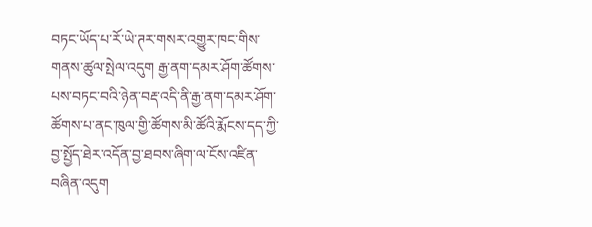བཏང་ཡོད་པ་རོ་ཡེ་ཊར་གསར་འགྱུར་ཁང་གིས་གནས་ཚུལ་སྤེལ་འདུག རྒྱ་ནག་དམར་ཤོག་ཚོགས་པས་བཏང་བའི་ཉེན་བརྡ་འདི་ནི་རྒྱ་ནག་དམར་ཤོག་ཚོགས་པ་ནང་ཁུལ་གྱི་ཚོགས་མི་ཚོའི་རྨོངས་དད་ཀྱི་བྱ་སྤྱོད་ཐེར་འདོན་བྱ་ཐབས་ཞིག་ལ་ངོས་འཛིན་བཞིན་འདུག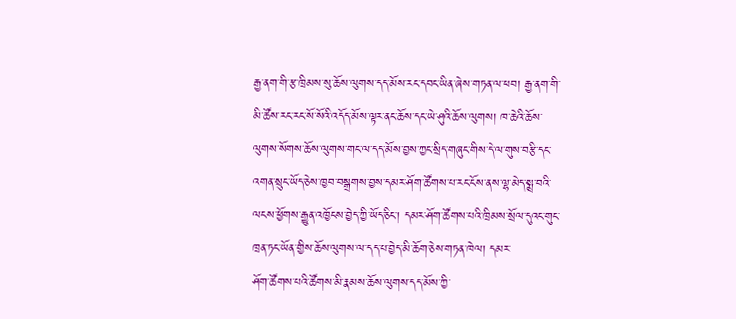རྒྱ་ནག་གི་རྩ་ཁྲིམས་སུ་ཆོས་ལུགས་དད་མོས་རང་དབང་ཡིན་ཞེས་གཏན་ལ་ཕབ། རྒྱ་ནག་གི་མི་ཚོས་རང་རང་སོ་སོའི་འདོད་མོས་ལྟར་ནང་ཆོས་དང་ཡེ་ཤུའི་ཆོས་ལུགས། ཁ་ཆེའི་ཆོས་ལུགས་སོགས་ཆོས་ལུགས་གང་ལ་དད་མོས་བྱས་ཀྱང་སྲིད་གཞུང་གིས་དེ་ལ་གུས་བརྩི་དང་འགན་སྲུང་ཡོད་ཅེས་ཁྱབ་བསྒྲགས་བྱས་དམར་ཤོག་ཚོགས་པ་རང་ངོས་ནས་ལྷ་མེད་སྨྲ་བའི་ལངས་ཕྱོགས་རྒྱུན་འཁྱོངས་བྱེད་ཀྱི་ཡོད་ཅིང་། དམར་ཤོག་ཚོགས་པའི་ཁྲིམས་སྲོལ་དུའང་གུང་ཁྲན་ཏང་ཡོན་གྱིས་ཆོས་ལུགས་ལ་དད་པ་བྱེད་མི་ཆོག་ཅེས་གཏན་ཁེལ། དམར་
ཤོག་ཚོགས་པའི་ཚོགས་མི་རྣམས་ཆོས་ལུགས་དད་མོས་ཀྱི་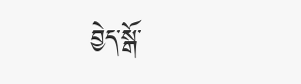བྱེད་སྒོ་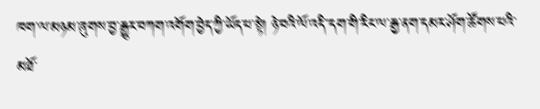ཁག་ལ་མཉམ་ཞུགས་བྱ་རྒྱུར་བཀག་འགོག་བྱེད་ཀྱི་ཡོད་པ་སྟེ། ཉེ་བའི་ལོ་འདི་་དག་གི་རིང་ལ་རྒྱ་ནག་དམར་ཤོག་ཚོགས་པའི་མཐོ་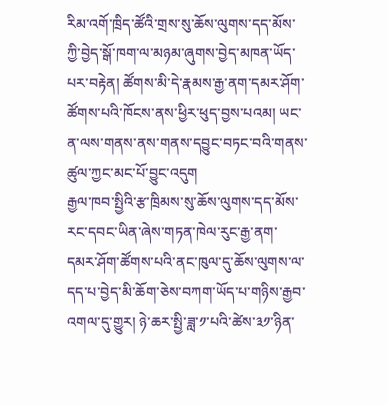རིམ་འགོ་ཁྲིད་ཚོའི་གྲས་སུ་ཆོས་ལུགས་དད་མོས་ཀྱི་བྱེད་སྒོ་ཁག་ལ་མཉམ་ཞུགས་བྱེད་མཁན་ཡོད་པར་བརྟེན། ཚོགས་མི་དེ་རྣམས་རྒྱ་ནག་དམར་ཤོག་ཚོགས་པའི་ཁོངས་ནས་ཕྱིར་ཕུད་བྱས་པའམ། ཡང་ན་ལས་གནས་ནས་གནས་དབྱུང་བཏང་བའི་གནས་ཚུལ་ཀྱང་མང་པོ་བྱུང་འདུག
རྒྱལ་ཁབ་སྤྱིའི་རྩ་ཁྲིམས་སུ་ཆོས་ལུགས་དད་མོས་རང་དབང་ཡིན་ཞེས་གཏན་ཁེལ་རུང་རྒྱ་ནག་དམར་ཤོག་ཚོགས་པའི་ནང་ཁུལ་དུ་ཆོས་ལུགས་ལ་དད་པ་བྱེད་མི་ཆོག་ཅེས་བཀག་ཡོད་པ་གཉིས་རྒྱབ་འགལ་དུ་གྱུར། ཉེ་ཆར་སྤྱི་ཟླ་༡་པའི་ཚེས་༣༡་ཉིན་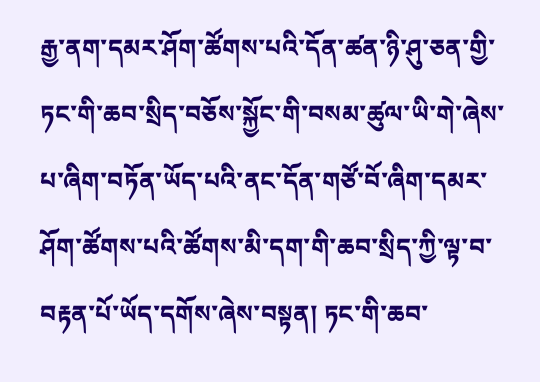རྒྱ་ནག་དམར་ཤོག་ཚོགས་པའི་དོན་ཚན་ཉི་ཤུ་ཅན་གྱི་ཏང་གི་ཆབ་སྲིད་བཅོས་སྐྱོང་གི་བསམ་ཚུལ་ཡི་གེ་ཞེས་པ་ཞིག་བཏོན་ཡོད་པའི་ནང་དོན་གཙོ་བོ་ཞིག་དམར་ཤོག་ཚོགས་པའི་ཚོགས་མི་དག་གི་ཆབ་སྲིད་ཀྱི་ལྟ་བ་བརྟན་པོ་ཡོད་དགོས་ཞེས་བསྟན། ཏང་གི་ཆབ་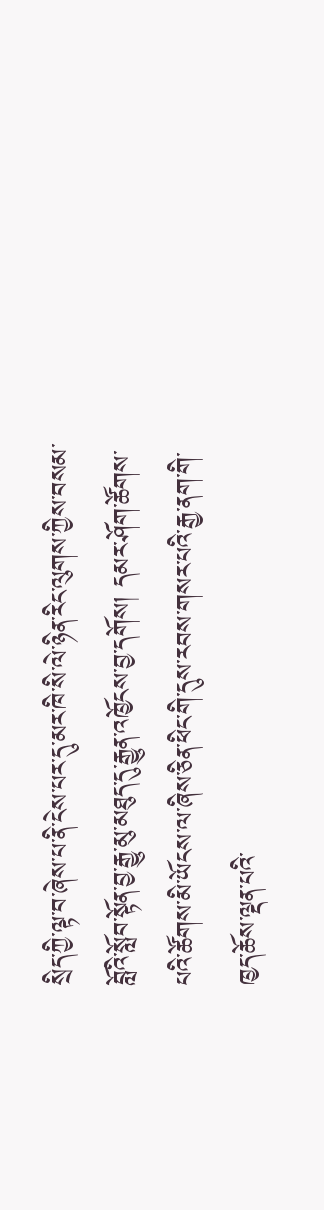སྲིད་ཀྱི་ལྟ་བ་ཞེས་པ་ནི་ངེས་པར་དུ་མར་ཁི་སི་ལེ་ཉིན་རིང་ལུགས་ཀྱིས་བསམ་བློའི་སློབ་སྟོན་བྱ་རྒྱུ་མུ་མཐུད་དུ་རྒྱུན་འཁྱོངས་བྱ་དགོས། དམར་ཤོག་ཚོགས་པའི་ཚོགས་མི་ཡོངས་ལ་ཞིས་ཅིན་ཕིང་གི་དུས་རབས་གསར་པའི་རྒྱ་ནག་གི་ཁྱད་ཆོས་ལྡན་པའི་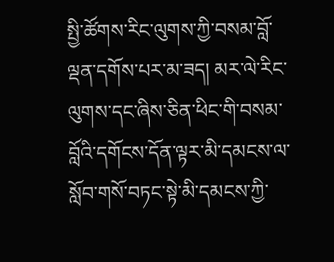སྤྱི་ཚོགས་རིང་ལུགས་ཀྱི་བསམ་བློ་ལྡན་དགོས་པར་མ་ཟད། མར་ལེ་རིང་ལུགས་དང་ཞིས་ཅིན་ཕིང་གི་བསམ་བློའི་དགོངས་དོན་ལྟར་མི་དམངས་ལ་སློབ་གསོ་བཏང་སྟེ་མི་དམངས་ཀྱི་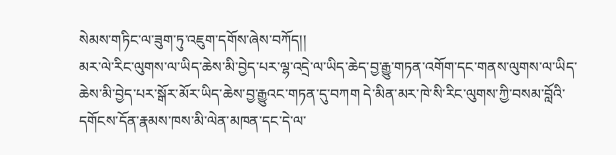སེམས་གཏིང་ལ་ཟུག་ཏུ་འཇུག་དགོས་ཞེས་བཀོད།།
མར་ལེ་རིང་ལུགས་ལ་ཡིད་ཆེས་མི་བྱེད་པར་ལྷ་འདྲེ་ལ་ཡིད་ཆེད་བྱ་རྒྱུ་གཏན་འགོག་དང་གནས་ལུགས་ལ་ཡིད་ཆེས་མི་བྱེད་པར་སྒོར་མོར་ཡིད་ཆེས་བྱ་རྒྱུའང་གཏན་དུ་བཀག དེ་མིན་མར་ཁེ་སི་རིང་ལུགས་ཀྱི་བསམ་བློའི་དགོངས་དོན་རྣམས་ཁས་མི་ལེན་མཁན་དང་དེ་ལ་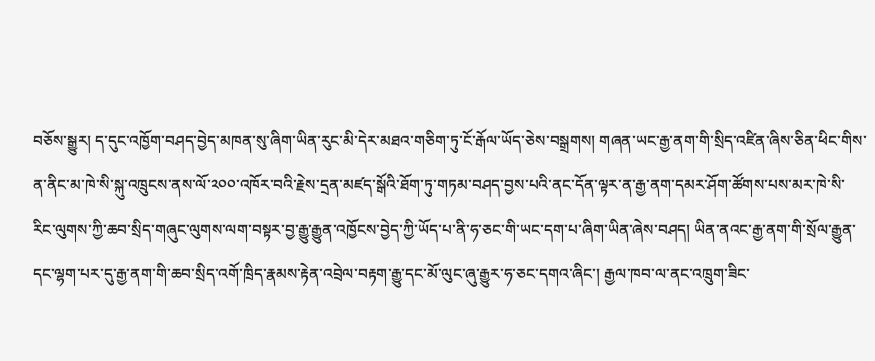བཅོས་སྒྱུར། ད་དུང་འཁྱོག་བཤད་བྱེད་མཁན་སུ་ཞིག་ཡིན་རུང་མི་དེར་མཐའ་གཅིག་ཏུ་ངོ་རྒོལ་ཡོད་ཅེས་བསྒྲགས། གཞན་ཡང་རྒྱ་ནག་གི་སྲིད་འཛིན་ཞིས་ཅིན་ཕིང་གིས་ན་ནིང་མ་ཁེ་སི་སྐུ་འཁྲུངས་ནས་ལོ་༢༠༠་འཁོར་བའི་རྗེས་དྲན་མཛད་སྒོའི་ཐོག་ཏུ་གཏམ་བཤད་བྱས་པའི་ནང་དོན་ལྟར་ན་རྒྱ་ནག་དམར་ཤོག་ཚོགས་པས་མར་ཁེ་སི་རིང་ལུགས་ཀྱི་ཆབ་སྲིད་གཞུང་ལུགས་ལག་བསྟར་བྱ་རྒྱུ་རྒྱུན་འཁྱོངས་བྱེད་ཀྱི་ཡོད་པ་ནི་ཧ་ཅང་གི་ཡང་དག་པ་ཞིག་ཡིན་ཞེས་བཤད། ཡིན་ནའང་རྒྱ་ནག་གི་སྲོལ་རྒྱུན་དང་ལྷག་པར་དུ་རྒྱ་ནག་གི་ཆབ་སྲིད་འགོ་ཁྲིད་རྣམས་རྟེན་འབྲེལ་བརྟག་རྒྱུ་དང་མོ་ལུང་ཞུ་རྒྱུར་ཧ་ཅང་དགའ་ཞིང་། རྒྱལ་ཁབ་ལ་ནང་འཁྲུག་ཟིང་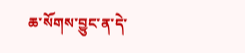ཆ་སོགས་བྱུང་ན་དེ་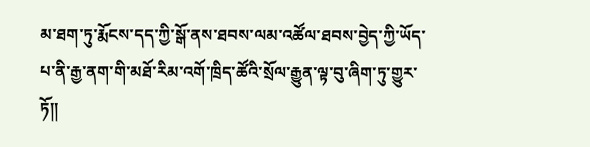མ་ཐག་ཏུ་རྨོངས་དད་ཀྱི་སྒོ་ནས་ཐབས་ལམ་འཚོལ་ཐབས་བྱེད་ཀྱི་ཡོད་པ་ནི་རྒྱ་ནག་གི་མཐོ་རིམ་འགོ་ཁྲིད་ཚོའི་སྲོལ་རྒྱུན་ལྟ་བུ་ཞིག་ཏུ་གྱུར་ཏོ།།